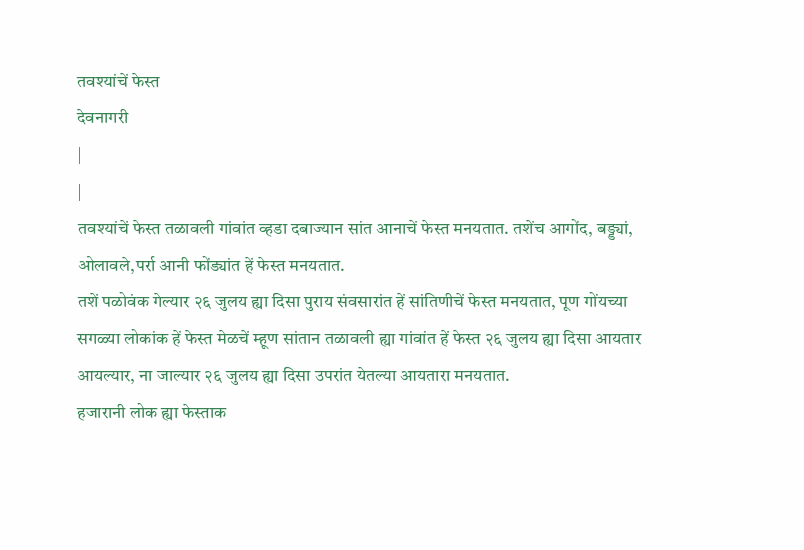तवश्यांचें फेस्त
देवनागरी
|
|
तवश्यांचें फेस्त तळावली गांवांत व्हडा दबाज्यान सांत आनाचें फेस्त मनयतात. तशेंच आगोंद, बड्ड्यां, ओलावले,पर्रा आनी फोंड्यांत हें फेस्त मनयतात.
तशें पळोवंक गेल्यार २६ जुलय ह्या दिसा पुराय संवसारांत हें सांतिणीचें फेस्त मनयतात, पूण गोंयच्या सगळ्या लोकांक हें फेस्त मेळचें म्हूण सांतान तळावली ह्या गांवांत हें फेस्त २६ जुलय ह्या दिसा आयतार आयल्यार, ना जाल्यार २६ जुलय ह्या दिसा उपरांत येतल्या आयतारा मनयतात.
हजारानी लोक ह्या फेस्ताक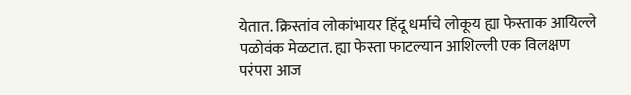येतात. क्रिस्तांव लोकांभायर हिंदू धर्माचे लोकूय ह्या फेस्ताक आयिल्ले पळोवंक मेळटात. ह्या फेस्ता फाटल्यान आशिल्ली एक विलक्षण परंपरा आज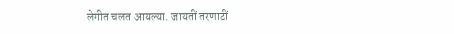लेगीत चलत आयल्या. जायतीं तरणाटीं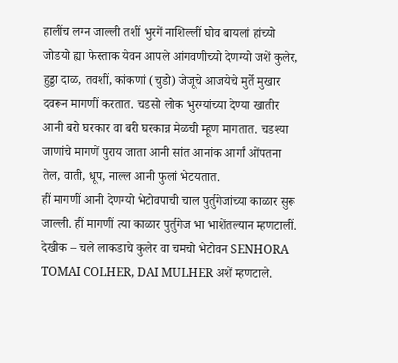हालींच लग्न जाल्ली तशीं भुरगें नाशिल्लीं घोव बायलां हांच्यो जोडयो ह्या फेस्ताक येवन आपले आंगवणीच्यो देणग्यो जशें कुलेर, हुड्डा दाळ, तवशीं, कांकणां (चुडो) जेजूचे आजयेचे मुर्ते मुखार दवरून मागणीं करतात. चडसो लोक भुरग्यांच्या देण्या खातीर आनी बरो घरकार वा बरी घरकान्न मेळची म्हूण मागतात. चडश्या जाणांचे मागणें पुराय जाता आनी सांत आनांक आर्गां ओंपतना तेल, वाती, धूप, नाल्ल आनी फुलां भेटयतात.
हीं मागणीं आनी देणग्यो भेटोवपाची चाल पुर्तुगेजांच्या काळार सुरू जाल्ली. हीं मागणीं त्या काळार पुर्तुगेज भा भाशेंतल्यान म्हणटालीं. देखीक – चले लाकडाचे कुलेर वा चमचो भेटोवन SENHORA TOMAI COLHER, DAI MULHER अशें म्हणटाले.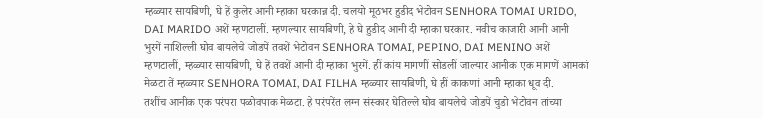म्हळ्यार सायबिणी, घे हें कुलेर आनी म्हाका घरकान्न दी. चलयो मूठभर हुडीद भेटोवन SENHORA TOMAI URIDO, DAI MARIDO अशें म्हणटालीं. म्हणल्यार सायबिणी, हे घे हुडीद आनी दी म्हाका घरकार. नवीच काजारी आनी आनी भुरगें नाशिल्ली घोव बायलेचे जोडपें तवशें भेटोवन SENHORA TOMAI, PEPINO, DAI MENINO अशें म्हणटालीं, म्हळ्यार सायबिणी, घे हें तवशें आनी दी म्हाका भुरगें. हीं कांय मागणीं सोडलीं जाल्यार आनीक एक मागणें आमकां मेळटा तें म्हळ्यार SENHORA TOMAI, DAI FILHA म्हळ्यार सायबिणी, घे हीं काकणां आनी म्हाका धूव दी.
तशींच आनीक एक परंपरा पळोवपाक मेळटा. हे परंपरेंत लग्न संस्कार घेतिल्ले घोव बायलेचे जोडपें चुडो भेटोवन तांच्या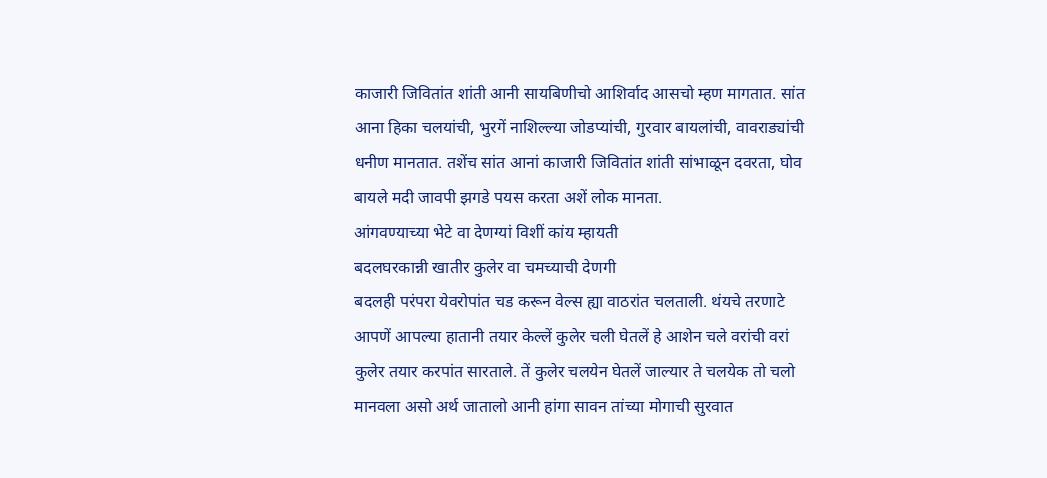काजारी जिवितांत शांती आनी सायबिणीचो आशिर्वाद आसचो म्हण मागतात. सांत आना हिका चलयांची, भुरगें नाशिल्ल्या जोडप्यांची, गुरवार बायलांची, वावराड्यांची धनीण मानतात. तशेंच सांत आनां काजारी जिवितांत शांती सांभाळून दवरता, घोव बायले मदी जावपी झगडे पयस करता अशें लोक मानता.
आंगवण्याच्या भेटे वा देणग्यां विशीं कांय म्हायती
बदलघरकान्नी खातीर कुलेर वा चमच्याची देणगी
बदलही परंपरा येवरोपांत चड करून वेल्स ह्या वाठरांत चलताली. थंयचे तरणाटे आपणें आपल्या हातानी तयार केल्लें कुलेर चली घेतलें हे आशेन चले वरांची वरां कुलेर तयार करपांत सारताले. तें कुलेर चलयेन घेतलें जाल्यार ते चलयेक तो चलो मानवला असो अर्थ जातालो आनी हांगा सावन तांच्या मोगाची सुरवात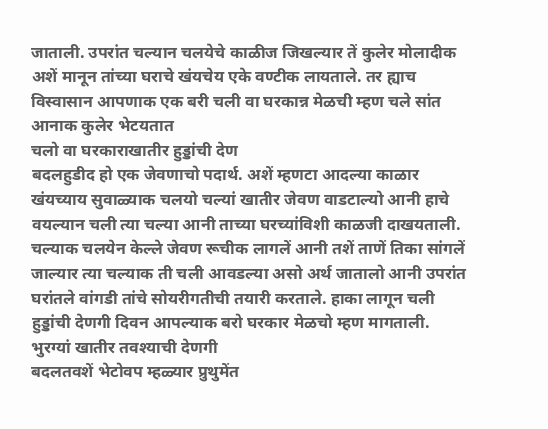जाताली. उपरांत चल्यान चलयेचे काळीज जिखल्यार तें कुलेर मोलादीक अशें मानून तांच्या घराचे खंयचेय एके वण्टीक लायताले. तर ह्याच विस्वासान आपणाक एक बरी चली वा घरकान्न मेळची म्हण चले सांत आनाक कुलेर भेटयतात
चलो वा घरकाराखातीर हुड्डांची देण
बदलहुडीद हो एक जेवणाचो पदार्थ. अशें म्हणटा आदल्या काळार खंयच्याय सुवाळ्याक चलयो चल्यां खातीर जेवण वाडटाल्यो आनी हाचे वयल्यान चली त्या चल्या आनी ताच्या घरच्यांविशी काळजी दाखयताली. चल्याक चलयेन केल्ले जेवण रूचीक लागलें आनी तशें ताणें तिका सांगलें जाल्यार त्या चल्याक ती चली आवडल्या असो अर्थ जातालो आनी उपरांत घरांतले वांगडी तांचे सोयरीगतीची तयारी करताले. हाका लागून चली हुड्डांची देणगी दिवन आपल्याक बरो घरकार मेळचो म्हण मागताली.
भुरग्यां खातीर तवश्याची देणगी
बदलतवशें भेटोवप म्हळ्यार प्रुथुमेंत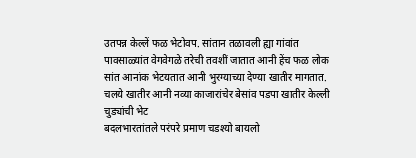उतपन्न केल्लें फळ भेटोवप. सांतान तळावली ह्या गांवांत पावसाळ्यांत वेगवेगळे तरेची तवशीं जातात आनी हेंच फळ लोक सांत आनांक भेटयतात आनी भुरग्याच्या देण्या खातीर मागतात.
चलये खातीर आनी नव्या काजारांचेर बेसांव पडपा खातीर केल्ली चुड्यांची भेट
बदलभारतांतले परंपरे प्रमाण चडश्यो बायलो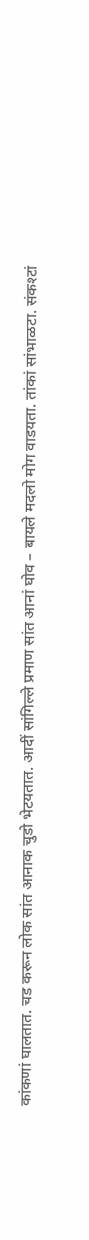कांकणां घालतात. चड करून लोक सांत आनाक चुडो भेटयतात. आदीं सांगिल्ले प्रमाण सांत आनां घोव – बायले मदलो मोग वाडयता. तांकां सांभाळटा. संकश्टां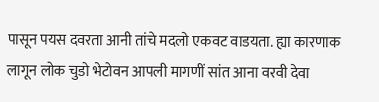पासून पयस दवरता आनी तांचे मदलो एकवट वाडयता. ह्या कारणाक लागून लोक चुडो भेटोवन आपली मागणीं सांत आना वरवी देवा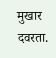मुखार दवरता.